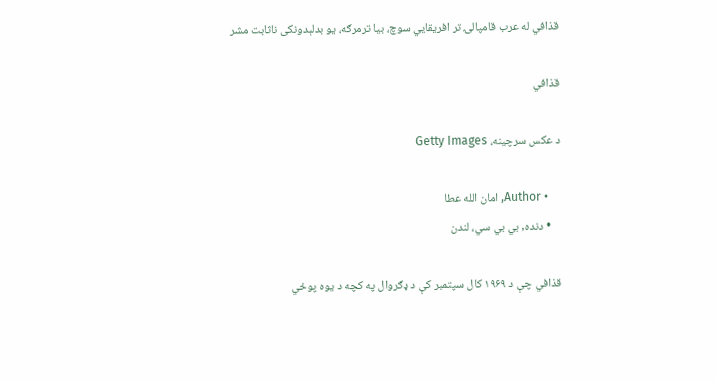قذافي له عرب قامپالۍ تر افريقايي سوچ، بيا ترمرګه، يو بدلېدونکی ناثابت مشر

قذافي

د عکس سرچینه، Getty Images

    • Author, امان الله عطا
    • دنده, بي بي سي، لندن

قذافي چې د ۱۹۶۹ کال سپتمبر کې د ډګروال په کچه د یوه پوځي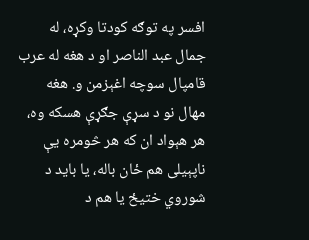افسر په توګه کودتا وکړه، له جمال عبد الناصر او د هغه له عرب قامپال سوچه اغېزمن و. هغه مهال نو د سړې جګړې هسکه وه، هر هېواد ان که هر څومره يې ناپېيلی هم ځان باله، یا بايد د شوروي ختيځ يا هم د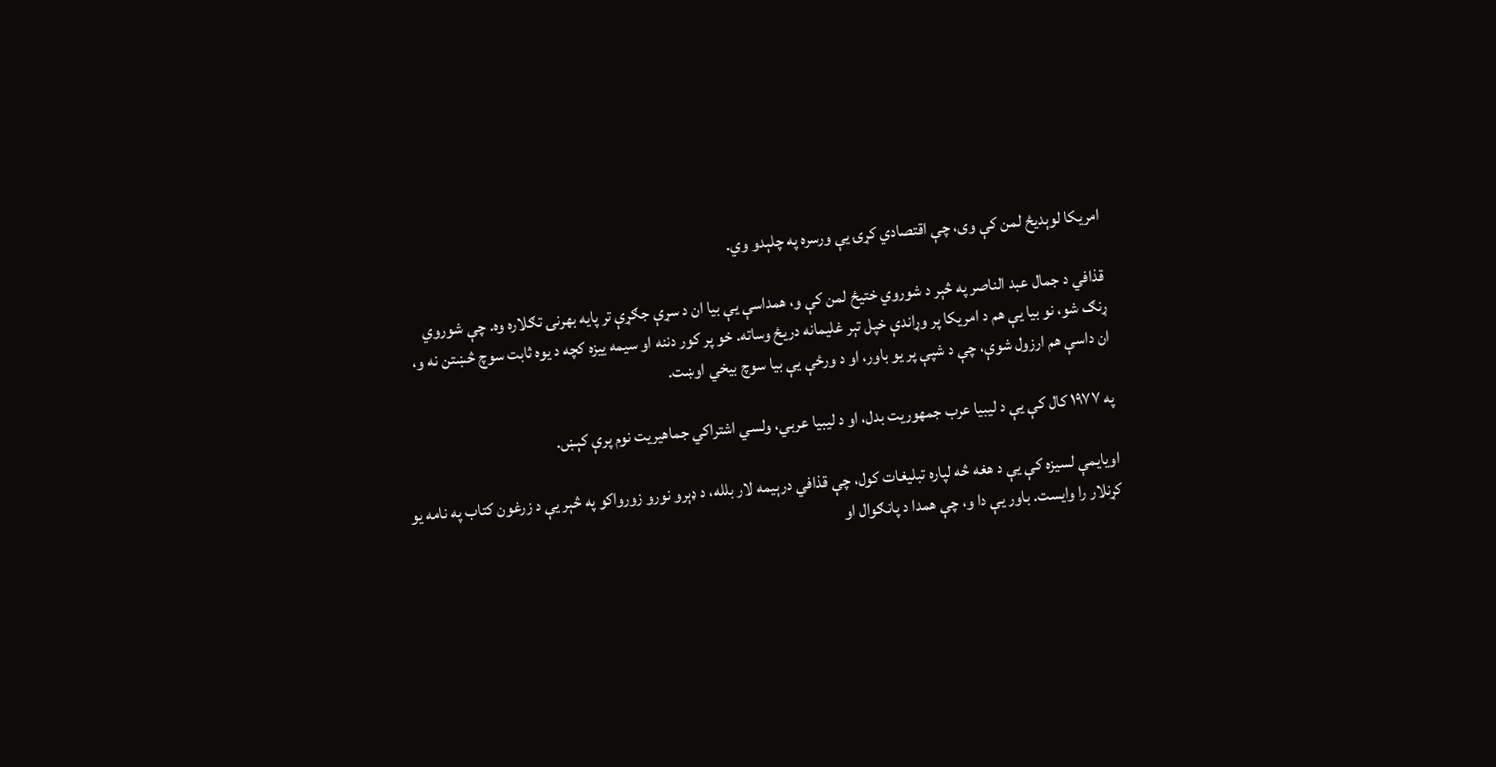امريکا لوېديځ لمن کې وی، چې اقتصادي کړۍ يې ورسره په چلېدو وي.

قذافي د جمال عبد الناصر په څېر د شوروي ختيځ لمن کې و، همداسې يې بيا ان د سړې جګړې تر پايه بهرنۍ تګلاره وه. چې شوروي ړنګ شو، نو بیا يې هم د امريکا پر وړاندې خپل تېر غليمانه دريځ وساته. خو پر کور دننه او سيمه ييزه کچه د يوه ثابت سوچ څښتن نه و، ان داسې هم ارزول شوې، چې د شپې پر يو باور، او د ورځې يې بيا سوچ بيخي اوښت.

په ۱۹۷۷ کال کې یې د ليبيا عرب جمهوريت بدل، او د ليبيا عربي، ولسي اشتراکي جماهيريت نوم پرې کېښ.

اويايمې لسيزه کې یې د هغه څه لپاره تبليغات کول، چې قذافي درېيمه لار بلله، د ډېرو نورو زورواکو په څېر يې د زرغون کتاب په نامه يو کړنلار را وایست. باور يې دا و، چې همدا د پانګوال او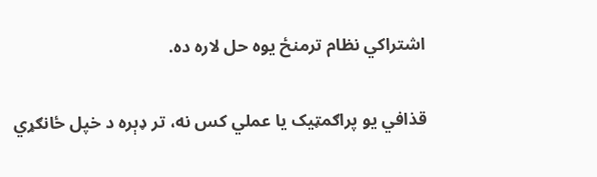اشتراکي نظام ترمنځ يوه حل لاره ده.

قذافي يو پراګمټيک يا عملي کس نه، تر ډېره د خپل ځانګړي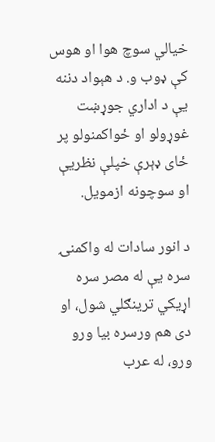خيالي سوچ هوا او هوس کې ډوب و. د هېواد دننه يې د اداري جوړښت غوړولو او ځواکمنولو پر ځای ډېرې خپلې نظريې او سوچونه ازمويل.

د انور سادات له واکمنۍ سره يې له مصر سره اړيکي ترينګلي شول، او دی هم ورسره بيا ورو ورو، له عرب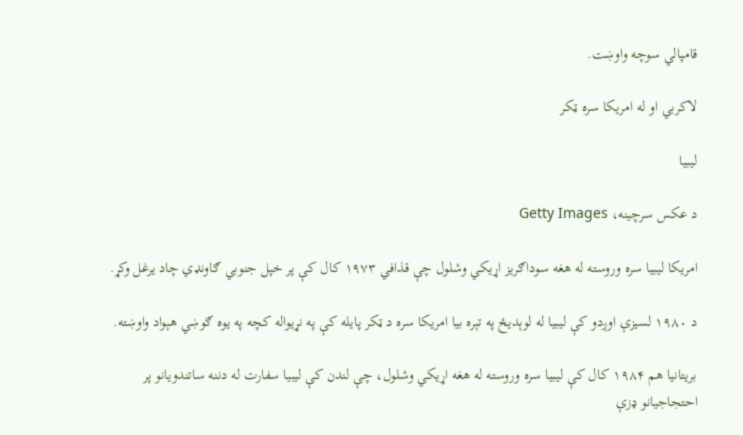قامپالي سوچه واوښت.

لاکربي او له امريکا سره ټکر

لیبیا

د عکس سرچینه، Getty Images

امريکا ليبيا سره وروسته له هغه سوداګريز اړيکي وشلول چې قذافي ۱۹۷۳ کال کې پر خپل جنوبي ګاونډي چاد يرغل وکړ.

د ۱۹۸۰ لسيزې اوږدو کې لیبیا له لوېديځ په تېره بيا امريکا سره د ټکر پايله کې په نړيواله کچه په يوه ګوښي هېواد واوښته.

بريتانيا هم ۱۹۸۴ کال کې ليبيا سره وروسته له هغه اړيکي وشلول، چې لندن کې ليبيا سفارت له دننه ساتندویانو پر احتجاجيانو ډزې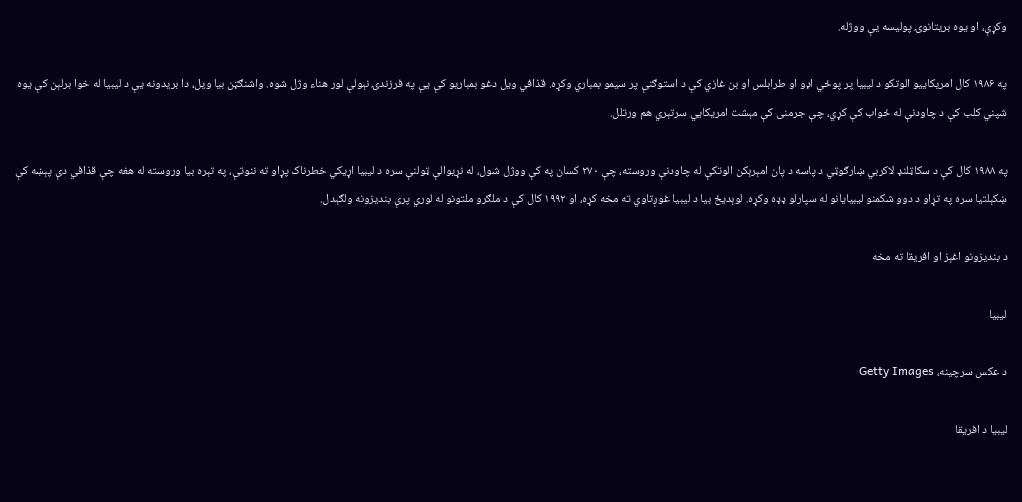وکړې، او يوه بريتانوۍ پوليسه يې ووژله.

په ۱۹۸۶ کال امريکاييو الوتکو د ليبيا پر پوځي اډو او طرابلس او بن غازي کې د استوګنې پر سيمو بمباري وکړه. قذافي ويل دغو بمباريو کې يې په فرزندۍ نېولې لور هناء وژل شوه. واشنګټن بيا ويل، دا بريدونه يې د ليبيا له خوا برلېن کې يوه شپني کلب کې د چاودنې له ځواب کې کړي، چې جرمنی کې مېشت امريکايي سرتېري هم ورتلل.

په ۱۹۸۸ کال کې د سکاټلنډ لاکربي ښارګوټي د پاسه د پان امېرېکن الوتکې له چاودنې وروسته، چې ۲۷۰ کسان په کې ووژل شول، له نړيوالې ټولنې سره د ليبيا اړيکي خطرناک پړاو ته ننوتې، په تېره بيا وروسته له هغه چې قذافي دې پېښه کې ښکېلتيا سره په تړاو د دوو شکمنو ليبيايانو له سپارلو ډډه وکړه. لوېديځ بيا د ليبيا غوږتاوي ته مخه کړه، او ۱۹۹۲ کال کې د ملګرو ملتونو له لوري پرې بندیزونه ولګېدل.

د بنديزونو اغېز او افريقا ته مخه

لیبیا

د عکس سرچینه، Getty Images

ليبيا د افريقا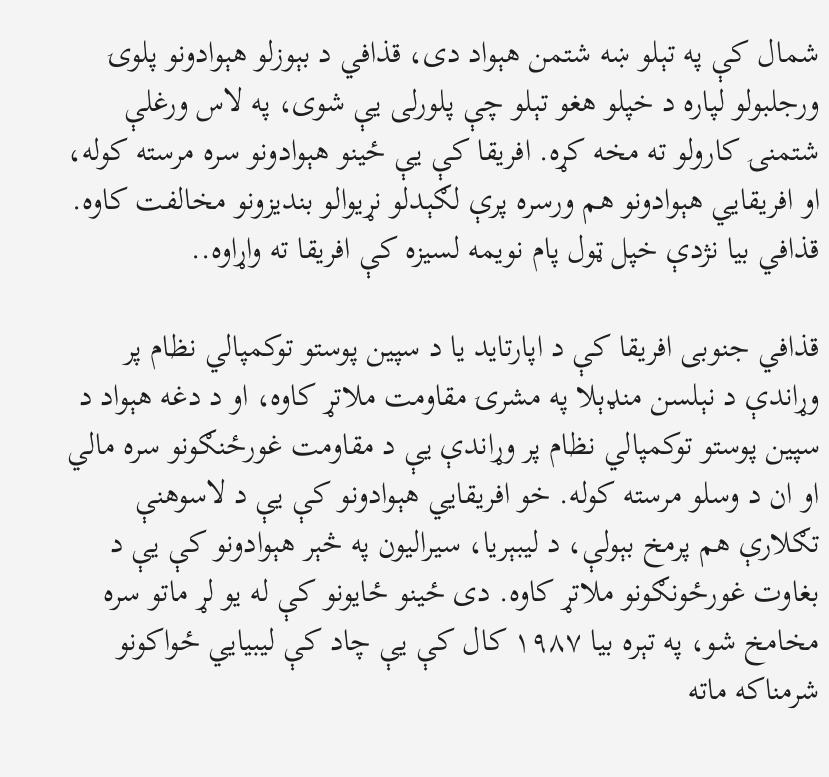شمال کې په تېلو ښه شتمن هېواد دی، قذافي د بېوزلو هېوادونو پلوۍ ورجلبولو لپاره د خپلو هغو تېلو چې پلورلی يې شوی، په لاس ورغلې شتمنۍ کارولو ته مخه کړه. افريقا کې یې ځينو هېوادونو سره مرسته کوله، او افريقايي هېوادونو هم ورسره پرې لګېدلو نړيوالو بنديزونو مخالفت کاوه. قذافي بيا نژدې خپل ټول پام نويمه لسيزه کې افريقا ته واړاوه..

قذافي جنوبی افريقا کې د اپارتايد يا د سپين پوستو توکمپالي نظام پر وړاندې د نېلسن منډېلا په مشرۍ مقاومت ملاتړ کاوه، او د دغه هېواد د سپين پوستو توکمپالي نظام پر وړاندې يې د مقاومت غورځنګونو سره مالي او ان د وسلو مرسته کوله. خو افريقايي هېوادونو کې يې د لاسوهنې تګلارې هم پرمخ بېولې، د ليبېريا، سيراليون په څېر هېوادونو کې يې د بغاوت غورځونګونو ملاتړ کاوه. دی ځينو ځايونو کې له يو لړ ماتو سره مخامخ شو، په تېره بيا ۱۹۸۷ کال کې يې چاد کې ليبيايي ځواکونو شرمناکه ماته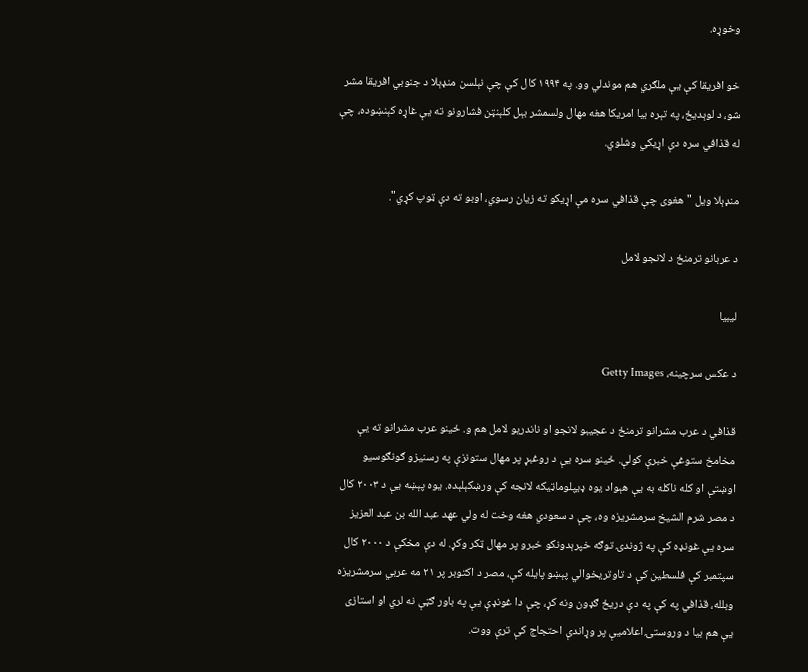وخوړه.

خو افريقا کې يې ملګري هم موندلي وو. په ۱۹۹۴ کال کې چې نېلسن منډېلا د جنوبي افريقا مشر شو، د لوېديځ، په تېره بيا امريکا هغه مهال ولسمشر بېل کلېنټن فشارونو ته یې غاړه کېنښوده، چې له قذافي سره دې اړيکي وشلوي.

منډېلا ويل "هغوی چې قذافي سره مې اړيکو ته زيان رسوي، اوبو ته دې ټوپ کړي".

د عربانو ترمنځ د لانجو لامل

لیبیا

د عکس سرچینه، Getty Images

قذافي د عرب مشرانو ترمنځ د عجیبو لانجو او ناندريو لامل هم و. ځينو عرب مشرانو ته يې مخامخ ستوغې خبرې کولې. ځينو سره يې د روغبړ پر مهال ستونزې په رسنيزو ګونګوسيو اوښتې او کله ناکله به يې هېواد يوه ډيپلوماټيکه لانجه کې ورښکېلېده. يوه پېښه یې د ۲۰۰۳ کال د مصر شرم الشیخ سرمشريزه وه، چې د سعودي هغه وخت له ولي عهد عبد الله بن عبد العزيز سره یې غونډه کې په ژوندۍ توګه خپرېدونکو خبرو پر مهال ټکر وکړ. له دې مخکې د ۲۰۰۰ کال سپتمبر کې فلسطين کې د تاوتريخوالي پېښو پايله کې، مصر د اکتوبر پر ۲۱ مه عربي سرمشريزه وبلله، قذافي په کې په دې دريځ ګډون ونه کړ، چې دا غونډې يې په باور ګټې نه لري او استازی يې هم بيا د وروستۍ اعلاميې پر وړاندې احتجاج کې ترې ووت.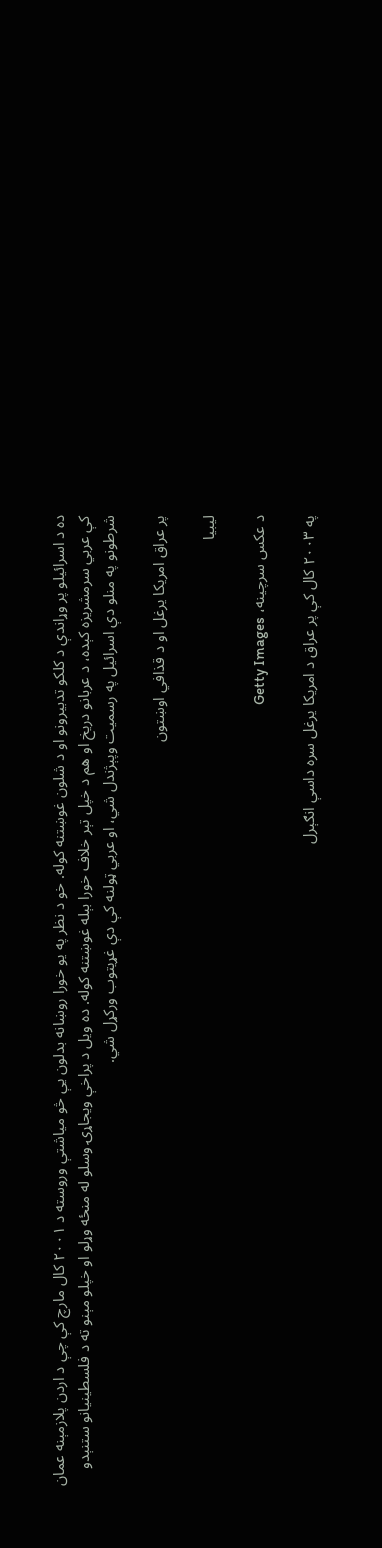ده د اسرائيلو پر وړاندې د کلکو تدبيرونو او د شلون غوښتنه کوله. خو د نظر په يو خورا روښانه بدلون يې څو مياشتې وروسته د ۲۰۰۱ کال مارچ کې چې د اردن پلازمېنه عمان کې عربي سرمشريزه کېده، د عربانو دريخ او هم د خپل تېر خلاف خورا بېله غوښتنه کوله. ده ويل د پراخې ويجاړۍ وسلو له منځه وړلو او خپلو مېنو ته د فلسطينيانو ستنېدو شرطونو په منلو دې اسرائيل په رسميت وپېژندل شي، او عربي ټولنه کې دې غړيتوب ورکړل شي.

پر عراق امريکا يرغل او د قذافي اوښتون

لیبیا

د عکس سرچینه، Getty Images

په ٢٠٠٣ کال کې پر عراق د امريکا يرغل سره داسې انګېرل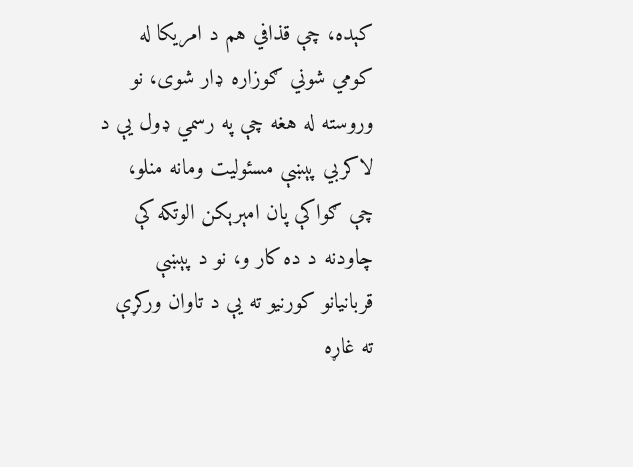کېده، چې قذافي هم د امريکا له کومي شوني ګوزاره ډار شوی، نو وروسته له هغه چې په رسمي ډول یې د لاکربي پېښې مسئوليت ومانه منلو، چې ګواکې پان امېرېکن الوتکه کې چاودنه د ده کار و، نو د پېښې قربانيانو کورنيو ته یې د تاوان ورکړې ته غاړه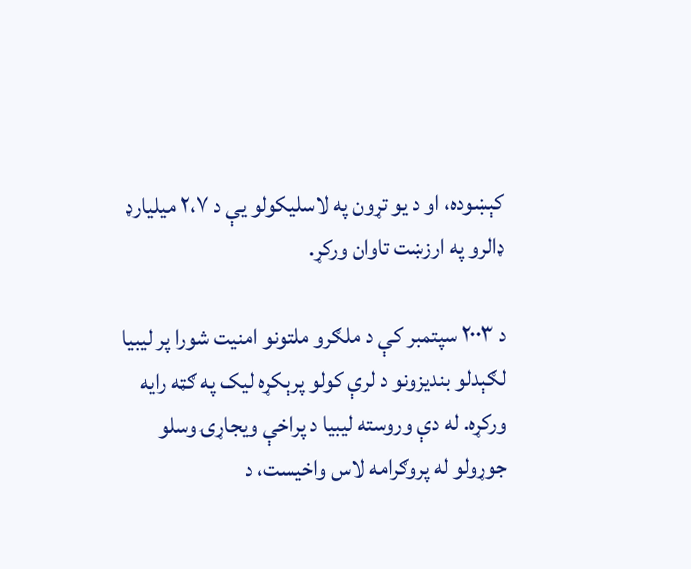کېښوده، او د يو تړون په لاسليکولو یې د ۲،۷ ميليارډ ډالرو په ارزښت تاوان ورکړ.

د ۲۰۰۳ سپتمبر کې د ملګرو ملتونو امنيت شورا پر ليبيا لګېدلو بنديزونو د لرې کولو پرېکړه لیک په ګټه رايه ورکړه. له دې وروسته ليبيا د پراخې ويجاړۍ وسلو جوړولو له پروګرامه لاس واخيست، د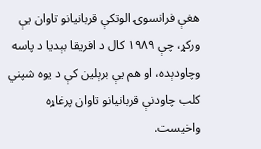هغې فرانسوۍ الوتکې قربانيانو تاوان یې ورکړ، چې ۱۹۸۹ کال د افريقا بېديا د پاسه وچاودېده، او هم یې برېلين کې د يوه شپني کلب چاودنې قربانيانو تاوان پرغاړه واخیست.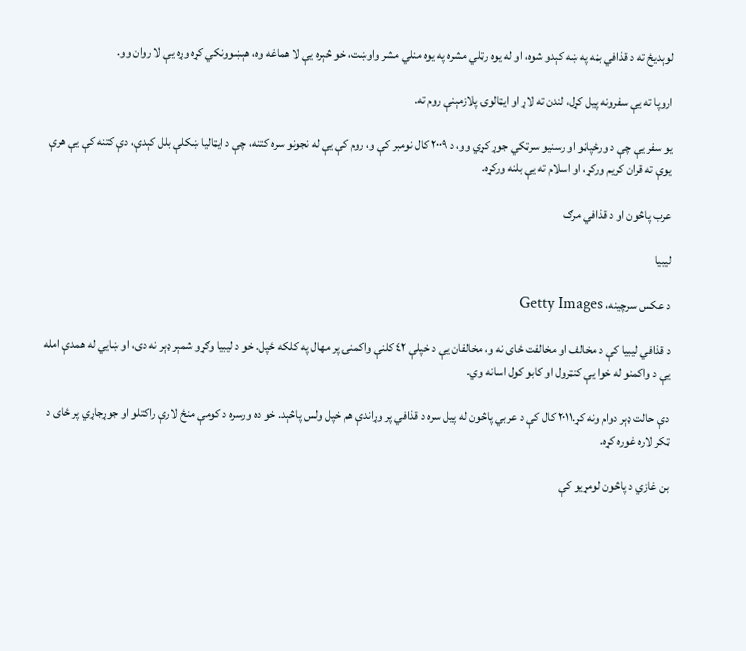لوېديځ ته د قذافي بڼه په ښه کېدو شوه، او له يوه رټلي مشره په يوه منلي مشر واوښت، خو څېره يې لا هماغه وه، هېښوونکي کړه وړه يې لا روان وو.

اروپا ته يې سفرونه پيل کړل، لندن ته لاړ او ايټالوۍ پلازمېنې روم ته.

يو سفر يې چې د ورځپاڼو او رسنیو سرټکي جوړ کړي وو، د ۲۰۰۹ کال نومبر کې و، روم کې يې له نجونو سره کتنه، چې د ايټاليا ښکلې بلل کېدې، دې کتنه کې يې هرې يوې ته قران کريم ورکړ، او اسلام ته یې بلنه ورکړه.

عرب پاڅون او د قذافي مرګ

لیبیا

د عکس سرچینه، Getty Images

د قذافي ليبيا کې د مخالف او مخالفت ځای نه و، مخالفان يې د خپلې ٤٢ کلنې واکمنۍ پر مهال په کلکه ځپل. خو د ليبيا وګړو شمېر ډېر نه دی، او ښايي له همدې امله يې د واکمنو له خوا يې کنټرول او کابو کول اسانه وي.

دې حالت ډېر دوام ونه کړ.٢٠١١ کال کې د عربي پاڅون له پيل سره د قذافي پر وړاندې هم خپل ولس پاڅېد. خو ده ورسره د کومې منځ لارې راکتلو او جوړجاړي پر ځای د ټکر لاره غوره کړه.

بن غازي د پاڅون لومړيو کې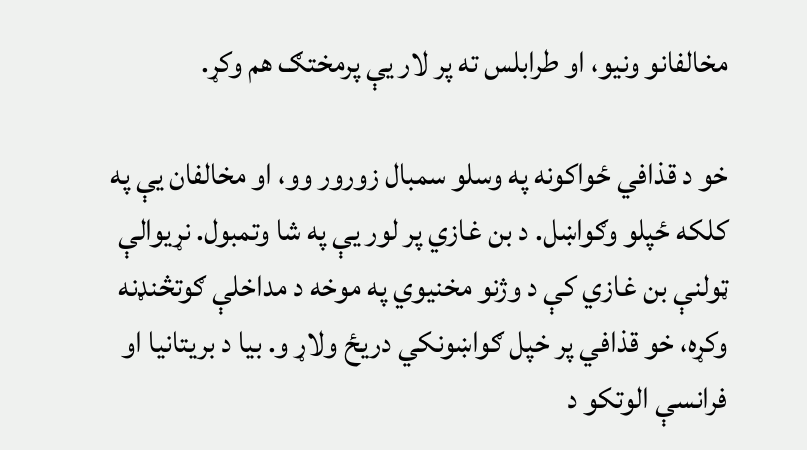مخالفانو ونيو، او طرابلس ته پر لار یې پرمختګ هم وکړ.

خو د قذافي ځواکونه په وسلو سمبال زورور وو، او مخالفان يې په کلکه ځپلو وګواښل. د بن غازي پر لور يې په شا وتمبول. نړيوالې ټولنې بن غازي کې د وژنو مخنیوي په موخه د مداخلې ګوتڅنډنه وکړه، خو قذافي پر خپل ګواښونکي دريځ ولاړ و. بیا د بريتانيا او فرانسې الوتکو د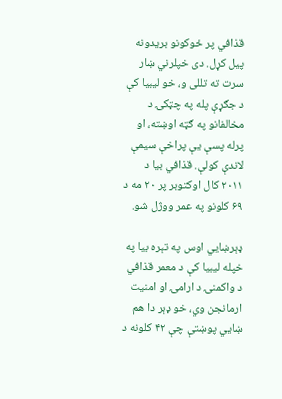قذافي پر ځوکونو بريدونه پيل کړل. دی خپلرني ښار سرت ته تللی و، خو ليبيا کې د جګړې پله په چټکۍ د مخالفانو په ګټه اوښته، او پرله پسې يې پراخې سیمې لاندې کولې. قذافي بيا د ۲۰۱۱ کال اوکتوبر پر ۲۰ مه د ۶۹ کلونو په عمر ووژل شو.

ډېرښايي اوس په تېره بيا په خپله ليبيا کې د معمر قذافي د واکمنۍ د ارامۍ او امنيت ارمانجن وي، خو ډېر دا هم ښايي پوښتې چې ۴۲ کلونه د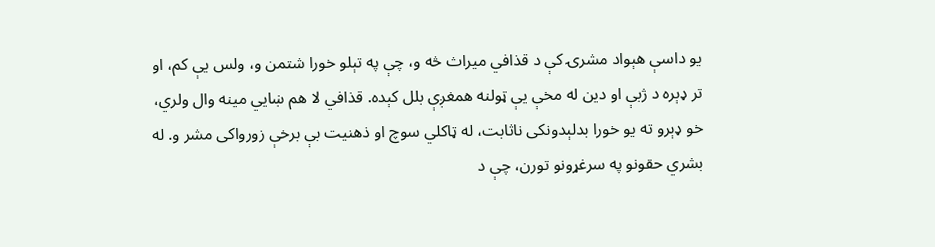يو داسې هېواد مشرۍ کې د قذافي ميراث څه و، چې په تېلو خورا شتمن و، ولس يې کم، او تر ډېره د ژبې او دين له مخې يې ټولنه همغږې بلل کېده. قذافي لا هم ښايي مینه وال ولري، خو ډېرو ته يو خورا بدلېدونکی ناثابت، له ټاکلي سوچ او ذهنيت بې برخې زورواکی مشر و. له بشري حقونو په سرغړونو تورن، چې د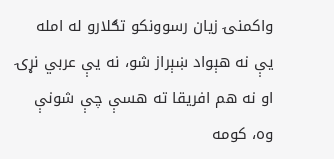واکمنۍ زيان رسوونکو تګلارو له امله يې نه هېواد ښېراز شو، نه یې عربي نړۍ او نه هم افريقا ته هسې چې شونې وه، کومه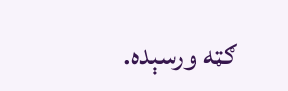ګټه ورسېده.